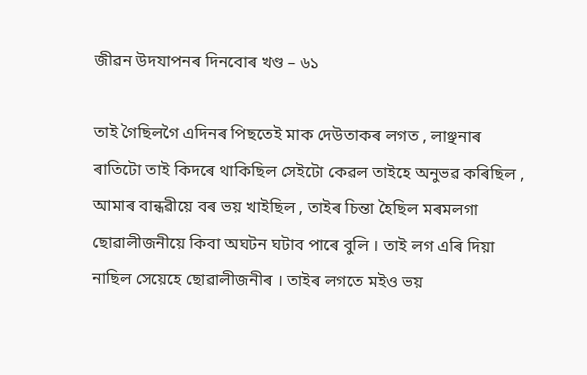জীৱন উদযাপনৰ দিনবোৰ খণ্ড – ৬১

তাই গৈছিলগৈ এদিনৰ পিছতেই মাক দেউতাকৰ লগত , লাঞ্ছনাৰ ৰাতিটো তাই কিদৰে থাকিছিল সেইটো কেৱল তাইহে অনুভৱ কৰিছিল , আমাৰ বান্ধৱীয়ে বৰ ভয় খাইছিল , তাইৰ চিন্তা হৈছিল মৰমলগা ছোৱালীজনীয়ে কিবা অঘটন ঘটাব পাৰে বুলি । তাই লগ এৰি দিয়া নাছিল সেয়েহে ছোৱালীজনীৰ । তাইৰ লগতে মইও ভয়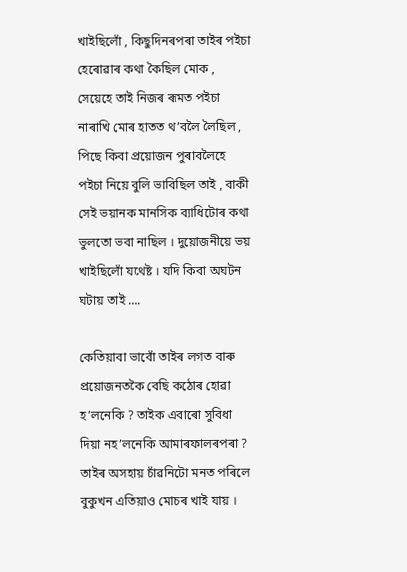খাইছিলোঁ , কিছুদিনৰপৰা তাইৰ পইচা হেৰোৱাৰ কথা কৈছিল মোক , সেয়েহে তাই নিজৰ ৰূমত পইচা নাৰাখি মোৰ হাতত থ’বলৈ লৈছিল , পিছে কিবা প্ৰয়োজন পুৰাবলৈহে পইচা নিয়ে বুলি ভাবিছিল তাই , বাকী সেই ভয়ানক মানসিক ব্যাধিটোৰ কথা ভুলতো ভবা নাছিল । দুয়োজনীয়ে ভয় খাইছিলোঁ যথেষ্ট । যদি কিবা অঘটন ঘটায় তাই ….

কেতিয়াবা ভাবোঁ তাইৰ লগত বাৰু প্ৰয়োজনতকৈ বেছি কঠোৰ হোৱা হ’লনেকি ? তাইক এবাৰো সুবিধা দিয়া নহ’লনেকি আমাৰফালৰপৰা ? তাইৰ অসহায় চাঁৱনিটো মনত পৰিলে বুকুখন এতিয়াও মোচৰ খাই যায় ।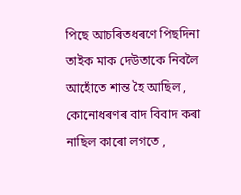পিছে আচৰিতধৰণে পিছদিনা তাইক মাক দেউতাকে নিবলৈ আহোঁতে শান্ত হৈ আছিল , কোনোধৰণৰ বাদ বিবাদ কৰা নাছিল কাৰো লগতে ,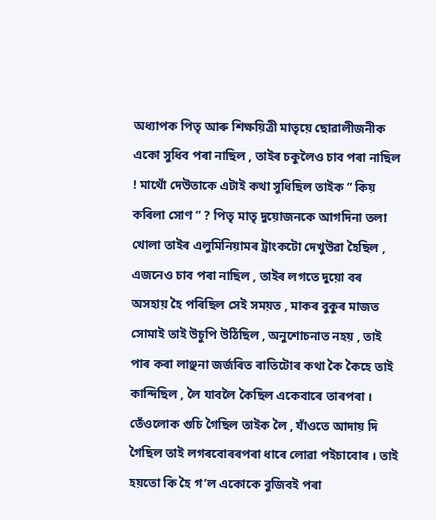অধ্যাপক পিতৃ আৰু শিক্ষয়িত্ৰী মাতৃয়ে ছোৱালীজনীক একো সুধিব পৰা নাছিল , তাইৰ চকুলৈও চাব পৰা নাছিল ! মাথোঁ দেউতাকে এটাই কথা সুধিছিল তাইক ” কিয় কৰিলা সোণ ” ? পিতৃ মাতৃ দুয়োজনকে আগদিনা তলা খোলা তাইৰ এলুমিনিয়ামৰ ট্ৰাংকটো দেখুউৱা হৈছিল , এজনেও চাব পৰা নাছিল , তাইৰ লগতে দুয়ো বৰ অসহায় হৈ পৰিছিল সেই সময়ত , মাকৰ বুকুৰ মাজত সোমাই তাই উচুপি উঠিছিল , অনুশোচনাত নহয় , তাই পাৰ কৰা লাঞ্ছনা জৰ্জৰিত ৰাতিটোৰ কথা কৈ কৈহে তাই কান্দিছিল , লৈ যাবলৈ কৈছিল একেবাৰে তাৰপৰা । তেঁওলোক গুচি গৈছিল তাইক লৈ , যাঁওতে আদায় দি গৈছিল তাই লগৰবোৰৰপৰা ধাৰে লোৱা পইচাবোৰ । তাই হয়তো কি হৈ গ’ল একোকে বুজিবই পৰা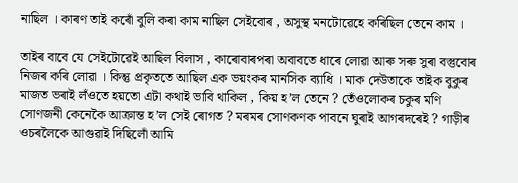নাছিল । কাৰণ তাই কৰোঁ বুলি কৰা কাম নাছিল সেইবোৰ , অসুস্থ মনটোৱেহে কৰিছিল তেনে কাম ।

তাইৰ বাবে যে সেইটোৱেই আছিল বিলাস , কাৰোবাৰপৰা অবাবতে ধাৰে লোৱা আৰু সৰু সুৰা বস্তুবোৰ নিজৰ কৰি লোৱা । কিন্তু প্ৰকৃততে আছিল এক ভয়ংকৰ মানসিক ব্যাধি । মাক দেউতাকে তাইক বুকুৰ মাজত ভৰাই লঁওতে হয়তো এটা কথাই ভাবি থাকিল , কিয় হ’ল তেনে ? তেঁওলোকৰ চকুৰ মণি সোণজনী কেনেকৈ আক্ৰান্ত হ’ল সেই ৰোগত ? মৰমৰ সোণকণক পাবনে ঘুৰাই আগৰদৰেই ? গাড়ীৰ ওচৰলৈকে আগুৱাই দিছিলোঁ আমি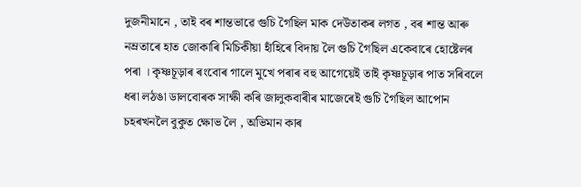দুজনীমানে , তাই বৰ শান্তভাৱে গুচি গৈছিল মাক দেউতাকৰ লগত , বৰ শান্ত আৰু নম্ৰতাৰে হাত জোকাৰি মিচিকীয়া হাঁহিৰে বিদায় লৈ গুচি গৈছিল একেবাৰে হোষ্টেলৰ পৰা । কৃষ্ণচূড়াৰ ৰংবোৰ গালে মুখে পৰাৰ বহু আগেয়েই তাই কৃষ্ণচূড়াৰ পাত সৰিবলে ধৰা লঠঙা ডালবোৰক সাক্ষী কৰি জালুকবাৰীৰ মাজেৰেই গুচি গৈছিল আপোন চহৰখনলৈ বুকুত ক্ষোভ লৈ , অভিমান কাৰ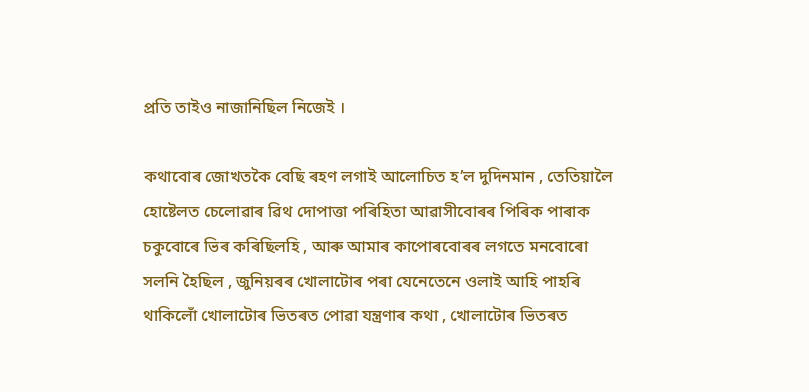প্ৰতি তাইও নাজানিছিল নিজেই ।

কথাবোৰ জোখতকৈ বেছি ৰহণ লগাই আলোচিত হ’ল দুদিনমান , তেতিয়ালৈ হোষ্টেলত চেলোৱাৰ ৱিথ দোপাত্তা পৰিহিতা আৱাসীবোৰৰ পিৰিক পাৰাক চকুবোৰে ভিৰ কৰিছিলহি , আৰু আমাৰ কাপোৰবোৰৰ লগতে মনবোৰো সলনি হৈছিল , জুনিয়ৰৰ খোলাটোৰ পৰা যেনেতেনে ওলাই আহি পাহৰি থাকিলোঁ খোলাটোৰ ভিতৰত পোৱা যন্ত্ৰণাৰ কথা , খোলাটোৰ ভিতৰত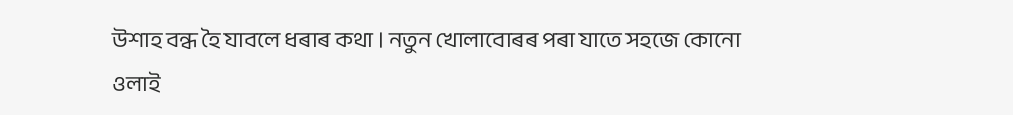উশাহ বন্ধ হৈ যাবলে ধৰাৰ কথা । নতুন খোলাবোৰৰ পৰা যাতে সহজে কোনো ওলাই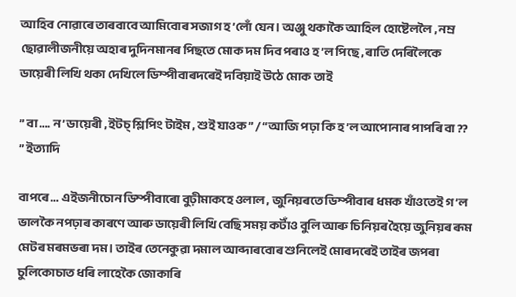আহিব নোৱাৰে তাৰবাবে আমিবোৰ সজাগ হ’লোঁ যেন । অঞ্জু থকাকৈ আহিল হোষ্টেললৈ , নম্ৰ ছোৱালীজনীয়ে অহাৰ দুদিনমানৰ পিছতে মোক দম দিব পৰাও হ’ল পিছে , ৰাতি দেৰিলৈকে ডায়েৰী লিখি থকা দেখিলে ডিম্পীবাৰদৰেই দবিয়াই উঠে মোক তাই

” বা …. ন’ ডায়েৰী , ইটচ্ শ্লিপিং টাইম , শুই যাওক ” / “আজি পঢ়া কি হ’ল আপোনাৰ পাপৰি বা ?? ” ইত্যাদি

বাপৰে … এইজনীচোন ডিম্পীবাৰো বুঢ়ীমাকহে ওলাল , জুনিয়ৰতে ডিম্পীবাৰ ধমক খাঁওতেই গ’ল ভালকৈ নপঢ়াৰ কাৰণে আৰু ডায়েৰী লিখি বেছি সময় কটাঁও বুলি আৰু চিনিয়ৰ হৈয়ে জুনিয়ৰ ৰূম মেটৰ মৰমভৰা দম । তাইৰ তেনেকুৱা দমাল আব্দাৰবোৰ শুনিলেই মোৰদৰেই তাইৰ জপৰা চুলিকোচাত ধৰি লাহেকৈ জোকাৰি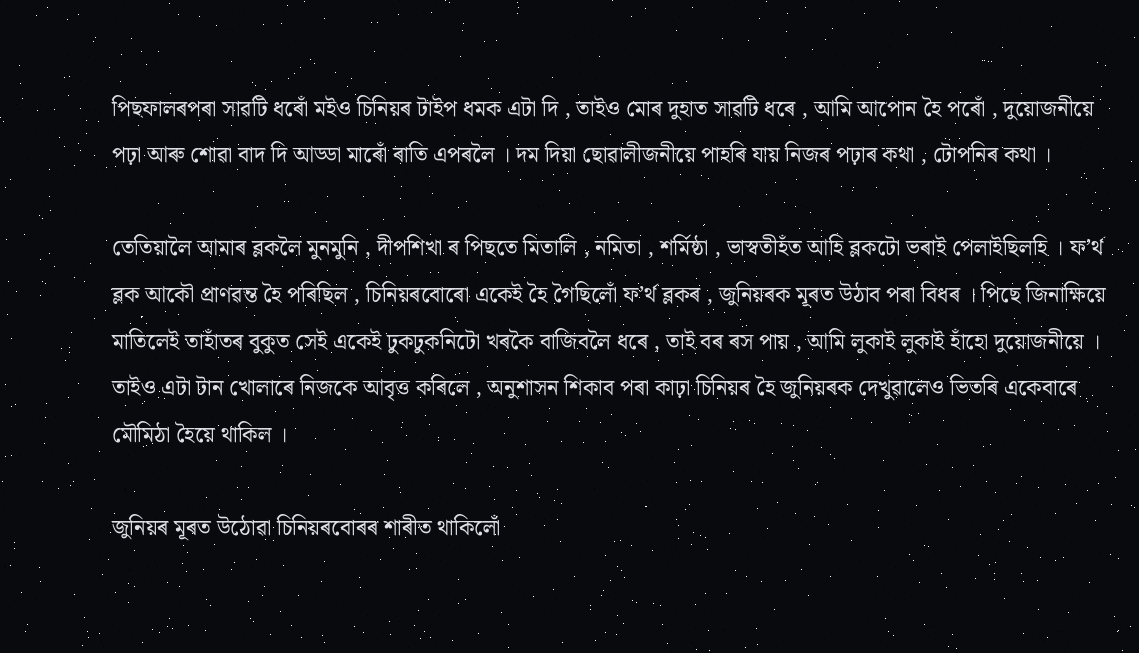পিছফালৰপৰা সাৱটি ধৰোঁ মইও চিনিয়ৰ টাইপ ধমক এটা দি , তাইও মোৰ দুহাত সাৱটি ধৰে , আমি আপোন হৈ পৰোঁ , দুয়োজনীয়ে পঢ়া আৰু শোৱা বাদ দি আড্ডা মাৰোঁ ৰাতি এপৰলৈ । দম দিয়া ছোৱালীজনীয়ে পাহৰি যায় নিজৰ পঢ়াৰ কথা , টোপনিৰ কথা ।

তেতিয়ালৈ আমাৰ ব্লকলৈ মুনমুনি , দীপশিখা ৰ পিছতে মিতালি , নমিতা , শৰ্মিষ্ঠা , ভাস্বতীহঁত আহি ব্লকটো ভৰাই পেলাইছিলহি । ফ’ৰ্থ ব্লক আকৌ প্ৰাণৱন্ত হৈ পৰিছিল , চিনিয়ৰবোৰো একেই হৈ গৈছিলোঁ ফ’ৰ্থ ব্লকৰ , জুনিয়ৰক মূৰত উঠাব পৰা বিধৰ । পিছে জিনাক্ষিয়ে মাতিলেই তাহাঁতৰ বুকুত সেই একেই ঢুকঢুকনিটো খৰকৈ বাজিবলৈ ধৰে , তাই বৰ ৰস পায় , আমি লুকাই লুকাই হাঁহো দুয়োজনীয়ে । তাইও এটা টান খোলাৰে নিজকে আবৃত্ত কৰিলে , অনুশাসন শিকাব পৰা কাঢ়া চিনিয়ৰ হৈ জুনিয়ৰক দেখুৱালেও ভিতৰি একেবাৰে মৌমিঠা হৈয়ে থাকিল ।

জুনিয়ৰ মূৰত উঠোৱা চিনিয়ৰবোৰৰ শাৰীত থাকিলোঁ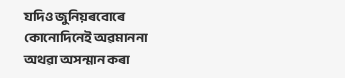যদিও জুনিয়ৰবোৰে কোনোদিনেই অৱমাননা অথৱা অসন্মান কৰা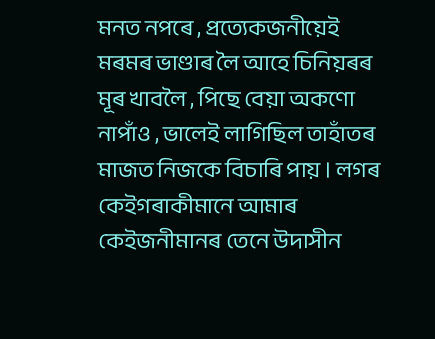মনত নপৰে , প্ৰত্যেকজনীয়েই মৰমৰ ভাণ্ডাৰ লৈ আহে চিনিয়ৰৰ মূৰ খাবলৈ , পিছে বেয়া অকণো নাপাঁও , ভালেই লাগিছিল তাহাঁতৰ মাজত নিজকে বিচাৰি পায় । লগৰ কেইগৰাকীমানে আমাৰ কেইজনীমানৰ তেনে উদাসীন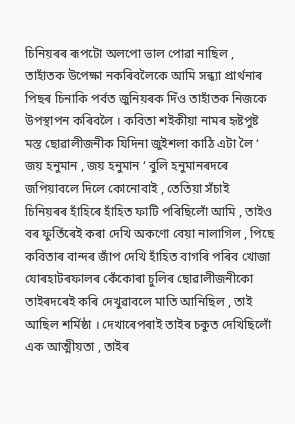চিনিয়ৰৰ ৰূপটো অলপো ভাল পোৱা নাছিল , তাহাঁতক উপেক্ষা নকৰিবলৈকে আমি সন্ধ্যা প্ৰাৰ্থনাৰ পিছৰ চিনাকি পৰ্বত জুনিয়ৰক দিঁও তাহাঁতক নিজকে উপস্থাপন কৰিবলৈ । কবিতা শইকীয়া নামৰ হৃষ্টপুষ্ট মস্ত ছোৱালীজনীক যিদিনা জুইশলা কাঠি এটা লৈ ‘ জয় হনুমান , জয় হনুমান ‘ বুলি হনুমানৰদৰে জপিয়াবলে দিলে কোনোবাই , তেতিয়া সঁচাই চিনিয়ৰৰ হাঁহিৰে হাঁহিত ফাটি পৰিছিলোঁ আমি , তাইও বৰ ফুৰ্তিৰেই কৰা দেখি অকণো বেয়া নালাগিল , পিছে কবিতাৰ বান্দৰ জাঁপ দেখি হাঁহিত বাগৰি পৰিব খোজা যোৰহাটৰফালৰ কেঁকোৰা চুলিৰ ছোৱালীজনীকো তাইৰদৰেই কৰি দেখুৱাবলে মাতি আনিছিল , তাই আছিল শৰ্মিষ্ঠা । দেখাৰেপৰাই তাইৰ চকুত দেখিছিলোঁ এক আত্মীয়তা , তাইৰ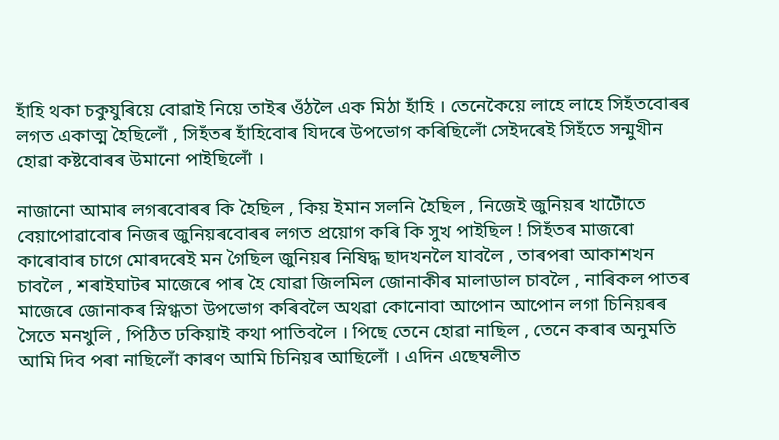হাঁহি থকা চকুযুৰিয়ে বোৱাই নিয়ে তাইৰ ওঁঠলৈ এক মিঠা হাঁহি । তেনেকৈয়ে লাহে লাহে সিহঁতবোৰৰ লগত একাত্ম হৈছিলোঁ , সিহঁতৰ হাঁহিবোৰ যিদৰে উপভোগ কৰিছিলোঁ সেইদৰেই সিহঁতে সন্মুখীন হোৱা কষ্টবোৰৰ উমানো পাইছিলোঁ ।

নাজানো আমাৰ লগৰবোৰৰ কি হৈছিল , কিয় ইমান সলনি হৈছিল , নিজেই জুনিয়ৰ খাটোঁতে বেয়াপোৱাবোৰ নিজৰ জুনিয়ৰবোৰৰ লগত প্ৰয়োগ কৰি কি সুখ পাইছিল ! সিহঁতৰ মাজৰো কাৰোবাৰ চাগে মোৰদৰেই মন গৈছিল জুনিয়ৰ নিষিদ্ধ ছাদখনলৈ যাবলৈ , তাৰপৰা আকাশখন চাবলৈ , শৰাইঘাটৰ মাজেৰে পাৰ হৈ যোৱা জিলমিল জোনাকীৰ মালাডাল চাবলৈ , নাৰিকল পাতৰ মাজেৰে জোনাকৰ স্নিগ্ধতা উপভোগ কৰিবলৈ অথৱা কোনোবা আপোন আপোন লগা চিনিয়ৰৰ সৈতে মনখুলি , পিঠিত ঢকিয়াই কথা পাতিবলৈ । পিছে তেনে হোৱা নাছিল , তেনে কৰাৰ অনুমতি আমি দিব পৰা নাছিলোঁ কাৰণ আমি চিনিয়ৰ আছিলোঁ । এদিন এছেম্বলীত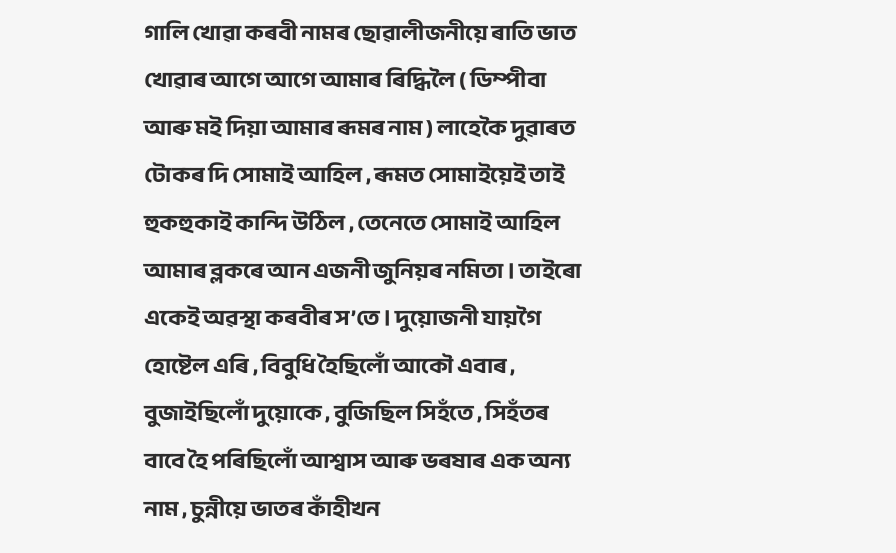গালি খোৱা কৰবী নামৰ ছোৱালীজনীয়ে ৰাতি ভাত খোৱাৰ আগে আগে আমাৰ ৰিদ্ধিলৈ ( ডিম্পীবা আৰু মই দিয়া আমাৰ ৰূমৰ নাম ) লাহেকৈ দুৱাৰত টোকৰ দি সোমাই আহিল , ৰূমত সোমাইয়েই তাই হুকহুকাই কান্দি উঠিল , তেনেতে সোমাই আহিল আমাৰ ব্লকৰে আন এজনী জুনিয়ৰ নমিতা । তাইৰো একেই অৱস্থা কৰবীৰ স’তে । দুয়োজনী যায়গৈ হোষ্টেল এৰি , বিবুধি হৈছিলোঁ আকৌ এবাৰ , বুজাইছিলোঁ দুয়োকে , বুজিছিল সিহঁতে , সিহঁতৰ বাবে হৈ পৰিছিলোঁ আশ্বাস আৰু ভৰষাৰ এক অন্য নাম , চুন্নীয়ে ভাতৰ কাঁহীখন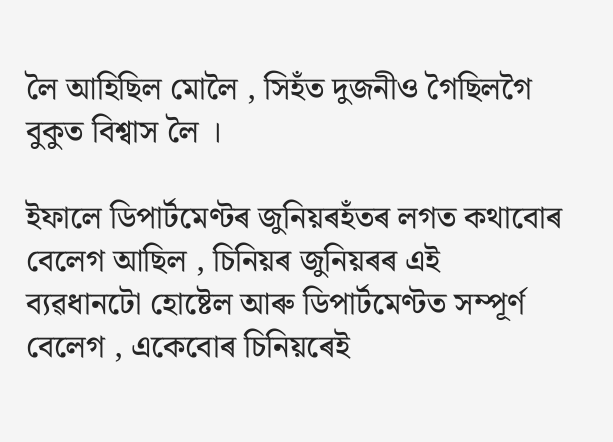লৈ আহিছিল মোলৈ , সিহঁত দুজনীও গৈছিলগৈ বুকুত বিশ্বাস লৈ ।

ইফালে ডিপাৰ্টমেণ্টৰ জুনিয়ৰহঁতৰ লগত কথাবোৰ বেলেগ আছিল , চিনিয়ৰ জুনিয়ৰৰ এই ব্যৱধানটো হোষ্টেল আৰু ডিপাৰ্টমেণ্টত সম্পূৰ্ণ বেলেগ , একেবোৰ চিনিয়ৰেই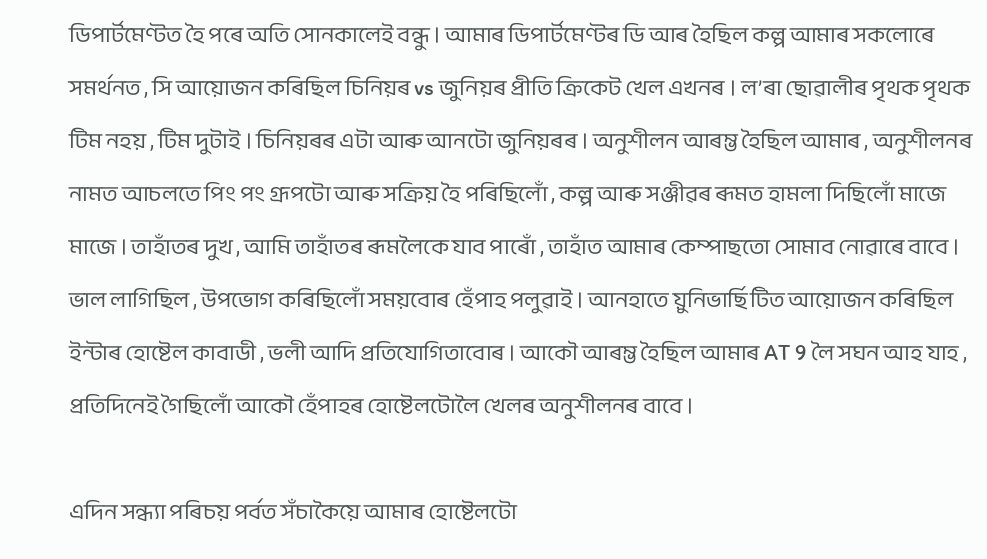ডিপাৰ্টমেণ্টত হৈ পৰে অতি সোনকালেই বন্ধু । আমাৰ ডিপাৰ্টমেণ্টৰ ডি আৰ হৈছিল কল্প আমাৰ সকলোৰে সমৰ্থনত , সি আয়োজন কৰিছিল চিনিয়ৰ vs জুনিয়ৰ প্ৰীতি ক্ৰিকেট খেল এখনৰ । ল’ৰা ছোৱালীৰ পৃথক পৃথক টিম নহয় , টিম দুটাই । চিনিয়ৰৰ এটা আৰু আনটো জুনিয়ৰৰ । অনুশীলন আৰম্ভ হৈছিল আমাৰ , অনুশীলনৰ নামত আচলতে পিং পং গ্ৰূপটো আৰু সক্ৰিয় হৈ পৰিছিলোঁ , কল্প আৰু সঞ্জীৱৰ ৰূমত হামলা দিছিলোঁ মাজে মাজে । তাহাঁতৰ দুখ , আমি তাহাঁতৰ ৰূমলৈকে যাব পাৰোঁ , তাহাঁত আমাৰ কেম্পাছতো সোমাব নোৱাৰে বাবে । ভাল লাগিছিল , উপভোগ কৰিছিলোঁ সময়বোৰ হেঁপাহ পলুৱাই । আনহাতে য়ুনিভাৰ্ছিটিত আয়োজন কৰিছিল ইন্টাৰ হোষ্টেল কাবাডী , ভলী আদি প্ৰতিযোগিতাবোৰ । আকৌ আৰম্ভ হৈছিল আমাৰ AT 9 লৈ সঘন আহ যাহ , প্ৰতিদিনেই গৈছিলোঁ আকৌ হেঁপাহৰ হোষ্টেলটোলৈ খেলৰ অনুশীলনৰ বাবে ।

এদিন সন্ধ্যা পৰিচয় পৰ্বত সঁচাকৈয়ে আমাৰ হোষ্টেলটো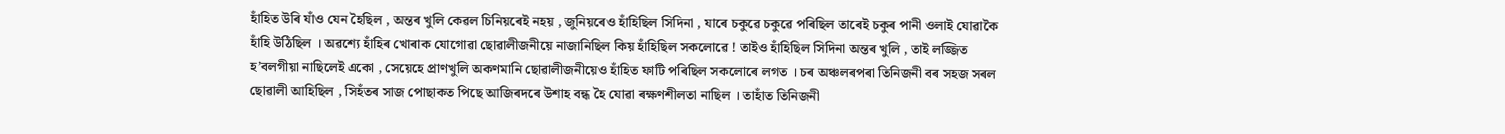হাঁহিত উৰি যাঁও যেন হৈছিল , অন্তৰ খুলি কেৱল চিনিয়ৰেই নহয় , জুনিয়ৰেও হাঁহিছিল সিদিনা , যাৰে চকুৱে চকুৱে পৰিছিল তাৰেই চকুৰ পানী ওলাই যোৱাকৈ হাঁহি উঠিছিল । অৱশ্যে হাঁহিৰ খোৰাক যোগোৱা ছোৱালীজনীয়ে নাজানিছিল কিয় হাঁহিছিল সকলোৱে ! তাইও হাঁহিছিল সিদিনা অন্তৰ খুলি , তাই লজ্জিত হ’বলগীয়া নাছিলেই একো , সেয়েহে প্ৰাণখুলি অকণমানি ছোৱালীজনীয়েও হাঁহিত ফাটি পৰিছিল সকলোৰে লগত । চৰ অঞ্চলৰপৰা তিনিজনী বৰ সহজ সৰল ছোৱালী আহিছিল , সিহঁতৰ সাজ পোছাকত পিছে আজিৰদৰে উশাহ বন্ধ হৈ যোৱা ৰক্ষণশীলতা নাছিল । তাহাঁত তিনিজনী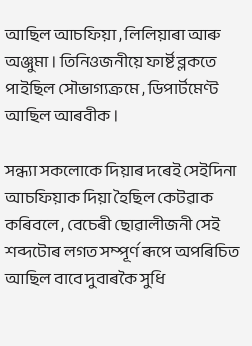আছিল আচফিয়া , লিলিয়াৰা আৰু অঞ্জুমা । তিনিওজনীয়ে ফাৰ্ষ্ট ব্লকতে পাইছিল সৌভাগ্যক্ৰমে , ডিপাৰ্টমেণ্ট আছিল আৰবীক ।

সন্ধ্যা সকলোকে দিয়াৰ দৰেই সেইদিনা আচফিয়াক দিয়া হৈছিল কেটৱাক কৰিবলে , বেচেৰী ছোৱালীজনী সেই শব্দটোৰ লগত সম্পূৰ্ণ ৰূপে অপৰিচিত আছিল বাবে দুবাৰকৈ সুধি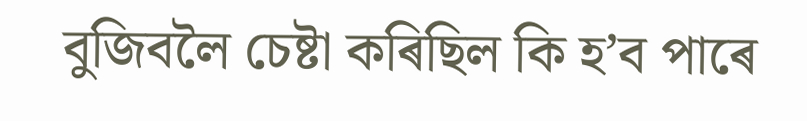বুজিবলৈ চেষ্টা কৰিছিল কি হ’ব পাৰে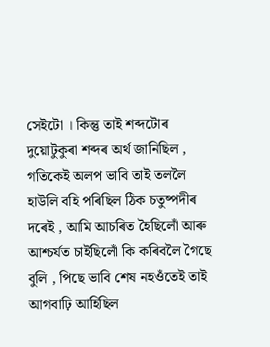সেইটো । কিন্তু তাই শব্দটোৰ দুয়োটুকুৰা শব্দৰ অৰ্থ জানিছিল , গতিকেই অলপ ভাবি তাই তললৈ হাউলি বহি পৰিছিল ঠিক চতুষ্পদীৰ দৰেই , আমি আচৰিত হৈছিলোঁ আৰু আশ্চৰ্যত চাইছিলোঁ কি কৰিবলৈ গৈছে বুলি , পিছে ভাবি শেষ নহওঁতেই তাই আগবাঢ়ি আহিছিল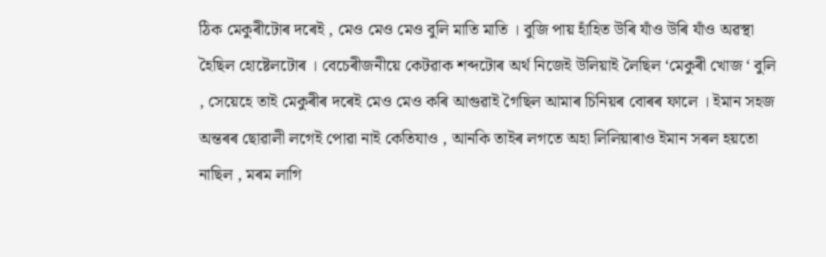ঠিক মেকুৰীটোৰ দৰেই , মেও মেও মেও বুলি মাতি মাতি । বুজি পায় হাঁহিত উৰি যাঁও উৰি যাঁও অৱস্থা হৈছিল হোষ্টেলটোৰ । বেচেৰীজনীয়ে কেটৱাক শব্দটোৰ অৰ্থ নিজেই উলিয়াই লৈছিল ‘মেকুৰী খোজ ‘ বুলি , সেয়েহে তাই মেকুৰীৰ দৰেই মেও মেও কৰি আগুৱাই গৈছিল আমাৰ চিনিয়ৰ বোৰৰ ফালে । ইমান সহজ অন্তৰৰ ছোৱালী লগেই পোৱা নাই কেতিযাও , আনকি তাইৰ লগতে অহা লিলিয়াৰাও ইমান সৰল হয়তো নাছিল , মৰম লাগি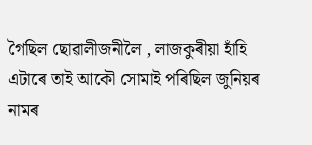গৈছিল ছোৱালীজনীলৈ , লাজকুৰীয়া হাঁহি এটাৰে তাই আকৌ সোমাই পৰিছিল জুনিয়ৰ নামৰ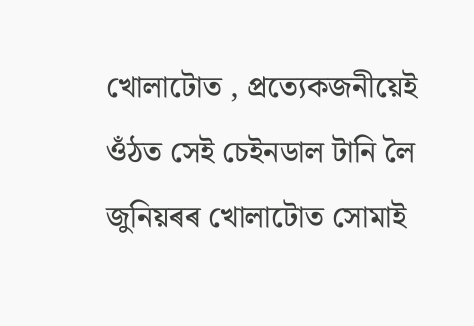খোলাটোত , প্ৰত্যেকজনীয়েই ওঁঠত সেই চেইনডাল টানি লৈ জুনিয়ৰৰ খোলাটোত সোমাই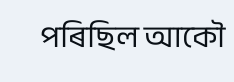পৰিছিল আকৌ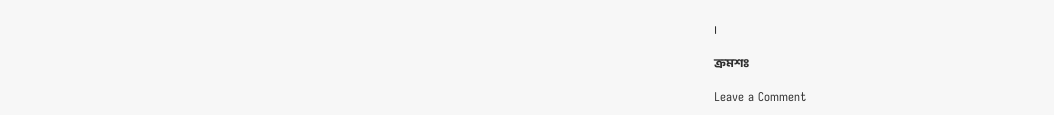।

ক্ৰমশঃ

Leave a Comment